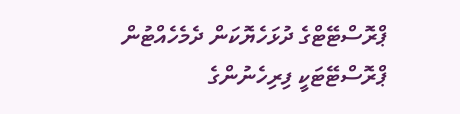ޕްރޮސްޓޭޓްގެ ދުޅަހެޔޮކަން ދެމެހެއްޓުން
ޕްރޮސްޓޭޓަކީ ފިރިހެނުންގެ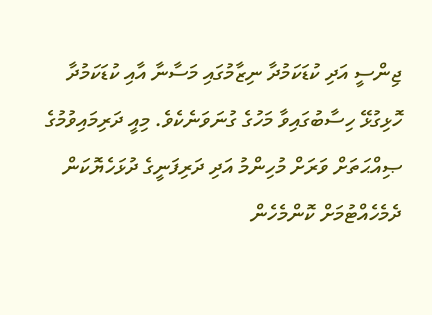ޖިންސީ އަދި ކުޑަކަމުދާ ނިޒާމުގައި މަސާނާ އާއި ކުޑަކަމުދާ ހޮޅިގުޅޭ ހިސާބުގައިވާ މަހުގެ ގުނަވަނެކެވެ. މިއީ ދަރިމައިވުމުގެ ޞިއްޙަތަށް ވަރަށް މުހިންމު އަދި ދަރިފަނީގެ ދުޅަހެޔޮކަން ދެމެހެއްޓުމަށް ކޮންމެހެން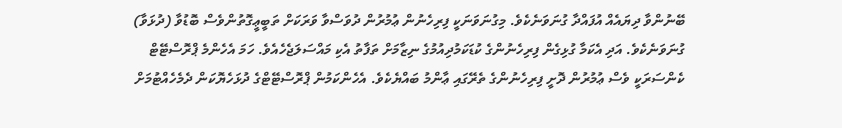ބޭނުންވާ ދިޔައެއް އުފައްދާ ގުނަވަނެކެވެ. މިގުނަވަނަކީ ފިރިހެނުން ޢުމުރުން ދުވަސްވާ ވަރަކަށް ތަބީޢީގޮތުންވެސް ބޮޑުވާ (ދުޅަވާ) ގުނަވަނެކެވެ. އަދި އެކަމާ ގުޅިގެން ފިރިހެނުންގެ ކުޑަކަމުދިއުމުގެ ނިޒާމަށް ތަފާތު އެކި މައްސަލަޖެހެއެވެ. ހަމަ އެހެންމެ ޕްރޮސްޓޭޓް ކެންސަރަކީ ވެސް ޢުމުރުން ދޮށީ ފިރިހެނުންގެ ތެރޭގައި ޢާންމު ބައްޔެކެވެ. އެހެންކަމުން ޕްރޮސްޓޭޓްގެ ދުޅަހެޔޮކަން ދެމެހެއްޓުމަށް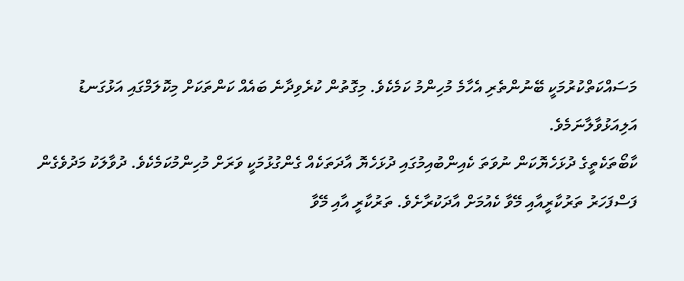މަސައްކަތްކުރުމަކީ ބޭނުންތެރި އެހާމެ މުހިންމު ކަމެކެވެ. މިގޮތުން ކުރެވިދާނެ ބައެއް ކަންތަކަށް މިކޮލަމްގައި އަޅުގަނޑު އަލިއަޅުވާލާނަމެވެ.
ކާބޯތަކެތީގެ ދުޅަހެޔޮކަން ނުވަތަ ކެއިންބުއިމުގައި ދުޅަހެޔޮ އާދަތަކެއް ގެންގުޅުމަކީ ވަރަށް މުހިންމުކަމެކެވެ. ދުވާލަކު މަދުވެގެން ފަސްފަހަރު ތަރުކާރީއާއި މޭވާ ކެއުމަށް އާދަކުރާށެވެ. ތަރުކާރީ އާއި މޭވާ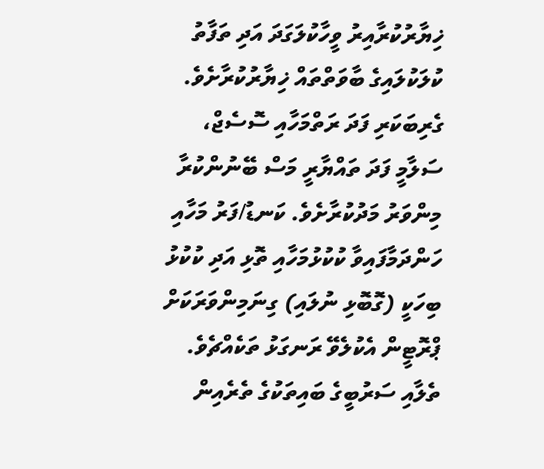ޚިޔާރުކުރާއިރު ވީހާކުލަގަދަ އަދި ތަފާތު ކުލަކުލައިގެ ބާވަތްތައް ޚިޔާރުކުރާށެވެ. ގެރިބަކަރި ފަދަ ރަތްމަހާއި ސޮސެޖް، ސަލާމީ ފަދަ ތައްޔާރީ މަސް ބޭނުންކުރާ މިންވަރު މަދުކުރާށެވެ. ކަނޑު/ފަރު މަހާއި ހަންދަމާފައިވާ ކުކުޅުމަހާއި ތޮޅި އަދި ކުކުޅު ބިހަކީ (ގޮބޮޅި ނުލައި) ގިނަމިންވަރަކަށް ޕްރޮޓީން އެކުލެވޭ ރަނގަޅު ތަކެއްޗެވެ. ތެލާއި ސަރުބީގެ ބައިތަކުގެ ތެރެއިން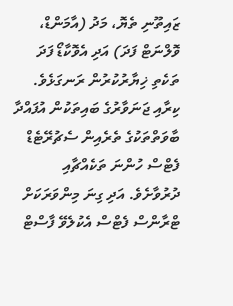ޒައިތޫނި ތެޔޮ، މަދު (އާމަންޑް، ވޮލްނަޓް ފަދަ) އަދި އެވޮކާޑޯ ފަދަ ތަކެތި ޚިޔާރުކުރުން ރަނގަޅެވެ. ކިރާއި ޖަނަވާރުގެ ބައިތަކުން އުފައްދާ ބާވަތްތަކުގެ ތެރެއިން ސެޗުރޭޓެޑް ފެޓްސް ހުންނަ ތަކެއްޗާއި ދުރުވާށެވެ. އަދި ގިނަ މިންވަރަކަށް ޓްރާންސް ފެޓްސް އެކުލެވޭ ފާސްޓް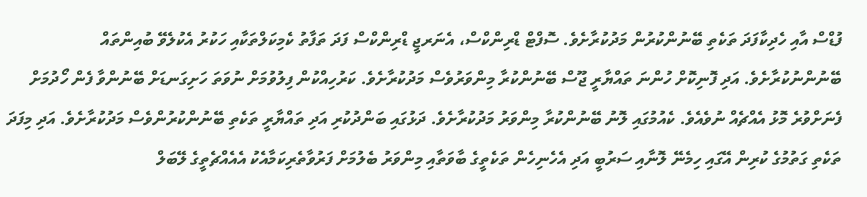ފުޑްސް އާއި ހެދިކާފަދަ ތަކެތި ބޭނުންކުރުން މަދުކުރާށެވެ. ސޮފްޓް ޑްރިންކްސް، އެނަރޖީ ޑްރިންކްސް ފަދަ ތަފާތު ކެމިކަލްތަކާއި ހަކުރު އެކުލެވޭ ބުއިންތައް ބޭނުންނުކުރާށެވެ. އަދި ފޮނިކޮށް ހުންނަ ތައްޔާރީ ޖޫސް ބޭނުންކުރާ މިންވަރުވެސް މަދުކުރާށެވެ. ކަރުހިއްކުން ފިލުވުމަށް ނުވަތަ ހަށިގަނޑަށް ބޭނުންވާ ފެން ހޯދުމަށް ފެނަށްވުރެ މޮޅު އެއްޗެއް ނުވެއެވެ. ކެއުމުގައި ލޮނު ބޭނުންކުރާ މިންވަރު މަދުކުރާށެވެ. ދަޅުގައި ބަންދުކުރި އަދި ތައްޔާރީ ތަކެތި ބޭނުންކުރުންވެސް މަދުކުރާށެވެ. އަދި މިފަދަ ތަކެތި ގަތުމުގެ ކުރިން އޭގައި ހިމެނޭ ލޮނާއި ސަރުބީ އަދި އެހެނިހެން ތަކެތީގެ ބާވަތާއި މިންވަރު ބެލުމަށް ފަރުވާތެރިކަމާއެކު އެއެއްޗެތީގެ ލޭބަލް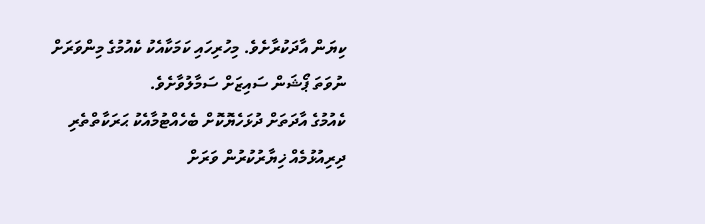ކިޔަން އާދަކުރާށެވެ. މިހުރިހައި ކަމަކާއެކު ކެއުމުގެ މިންވަރަށް ނުވަތަ ޕޯޝަން ސައިޒަށް ސަމާލުވާށެވެ.
ކެއުމުގެ އާދަތަށް ދުޅަހެޔޮކޮށް ބެހެއްޓުމާއެކު ޙަރަކާތްތެރި ދިރިއުޅުމެއް ޚިޔާރުކުރުން ވަރަށް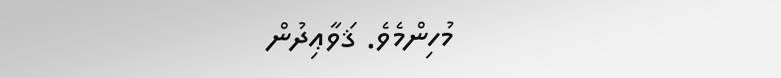މުހިންމެވެ. ޤަވާޢިދުން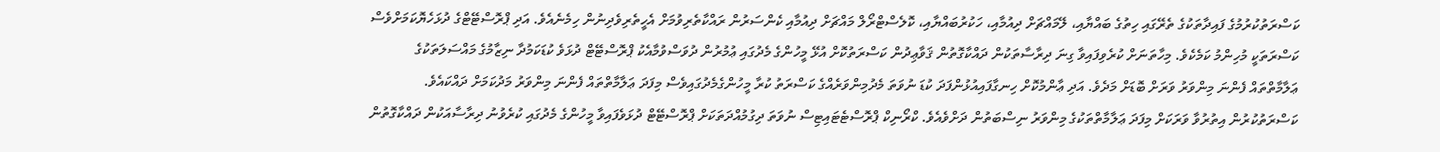ކަސްރަތުކުރުމުގެ ފައިދާތަކުގެ ތެރޭގައި ހިތުގެ ބައްޔާއި، ލޭމައްޗަށް ދިއުމާއި، ހަކުރުބައްޔާއި، ކޮލެސްޓްރޯލް މައްޗަށް ދިއުމާއި ކެންސަރުން ރައްކާތެރިވުމަށް އެހީތެރިވެދިނުން ހިމެނެއެވެ. އަދި ޕްރޮސްޓޭޓްގެ ދުޅަހެޔޮކަމަށްވެސް ކަސްރަތަކީ މުހިންމު ކަމެކެވެ. މިހާތަނަށް ކުރެވިފައިވާ ގިނަ ދިރާސާތަކުން ދައްކާގޮތުން ޤަވާޢިދުން ކަސްރަތުކޮށް އުޅޭ މީހުންގެ މެދުގައި ޢުމުރުން ދުވަސްވުމާއެކު ޕްރޮސްޓޭޓް ދުޅަވެ ކުޑަކަމުދާ ނިޒާމުގެ މައްސަލަތަކުގެ ޢަލާމާތްތައް ފެންނަ މިންވަރު ވަރަށް ބޮޑަށް މަދެވެ. އަދި ޢާންމުކޮށް ހިނގާފައިއުޅުންފަދަ ކުޑަ ނުވަތަ މެދުމިންވަރެއްގެ ކަސްރަތު ކުރާ މީހުންގެމެދުގައިވެސް މިފަދަ ޢަލާމާތްތައް ފެންނަ މިންވަރު މަދުކަމަށް ދައްކައެވެ. ކަސްރަތުކުރުން އިތުރުވާ ވަރަކަށް މިފަދަ ޢަލާމާތްތަކުގެ މިންވަރު ނިސްބަތުން ދަށްވެއެވެ. ކްރޯނިކް ޕްރޮސްޓެޓައިޓިސް ނުވަތަ ދިގުމުއްދަތަކަށް ޕްރޮސްޓޭޓް ދުޅަވެފައިވާ މީހުންގެ މެދުގައި ކުރެވުނު ދިރާސާއަކުން ދައްކާގޮތުން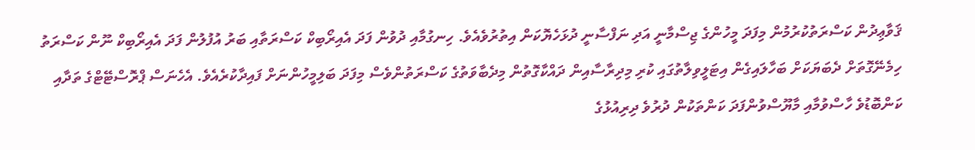ޤަވާޢިދުން ކަސްރަތުކުރުމުން މިފަދަ މީހުންގެ ޖިސްމާނީ އަދި ނަފްސާނީ ދުޅަހެޔޮކަން އިތުރުވެއެވެ. ހިނގުމާއި ދުވުން ފަދަ އެއިރޯބިކް ކަސްރަތާއި ބަރު އުފުލުން ފަދަ އެއިރޯބިކް ނޫން ކަސްރަތު ހިމެނޭގޮތަށް ދެބަޔަކަށް ބަހާލައިގެން އިޓަލީވިލާތުގައި ކުރި މިދިރާސާއިން ދައްކާގޮތުން މިދެބާވަތުގެ ކަސްރަތުންވެސް މިފަދަ ބަލިމީހުންނަށް ފައިދާކުރެއެވެ. އެހެނަސް ޕްރޮސްޓޭޓްގެ ތަދާއި ކަންބޮޑުވެ ހާސްވުމާއި މާޔޫސްވުންފަދަ ކަންތަކުން ދުރުވެ ދިރިއުޅުގެ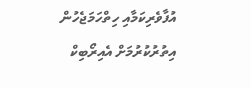އުފާވެރިކަމާއި ހިތްހަމަޖެހުން އިތުރުކުރުމަށް އެއިރޯބިކް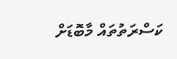ކަސްރަތުތައް މާބޮޑަށް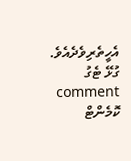އެހީތެރިވެދެއެވެ.
ގުޅޭ ޓެގު
comment ކޮމެންޓް